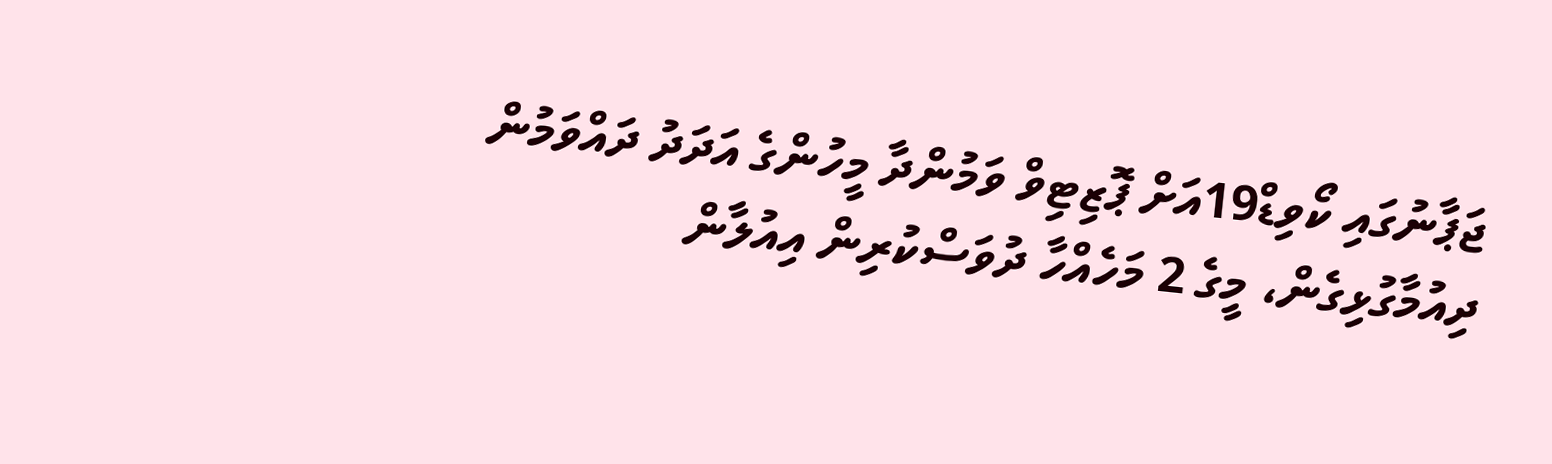ޖަޕާނުގައި ކޯވިޑް19އަށް ޕޮޒިޓިވް ވަމުންދާ މީހުންގެ އަދަދު ދައްވަމުން ދިއުމާގުޅިގެން، މީގެ 2 މަހެއްހާ ދުވަސްކުރިން އިއުލާން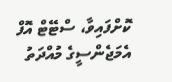ކޮށްފައިވާ، ސްޓޭޓް އޮފް އެމަޖެންސީގެ މުއްދަތު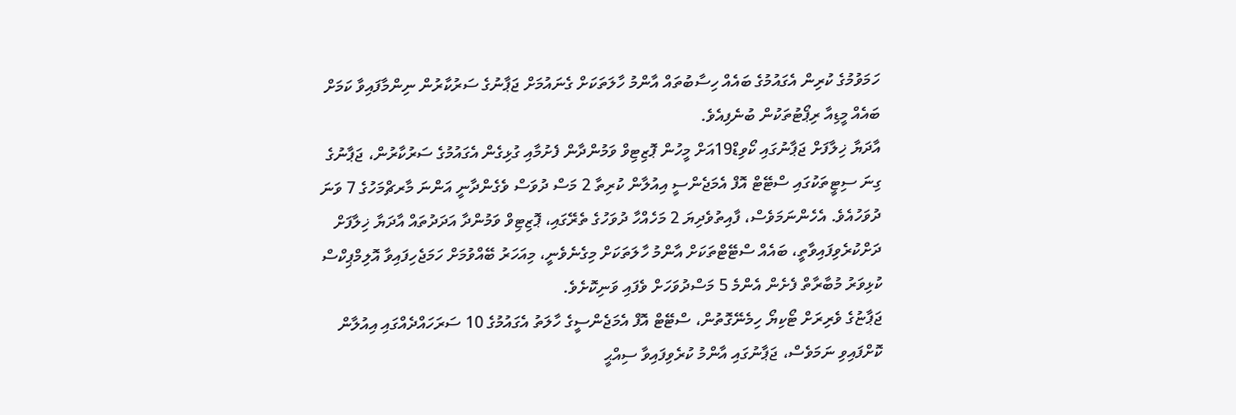ހަމަވުމުގެ ކުރިން އެގައުމުގެ ބައެއް ހިސާބުތައް އާންމު ހާލަތަކަށް ގެނައުމަށް ޖަޕާނުގެ ސަރުކާރުން ނިންމާފައިވާ ކަމަށް ބައެއް މީޑިއާ ރިޕޯޓުތަކުން ބުނެފިއެވެ.
އާދަޔާ ޚިލާފަށް ޖަޕާނުގައި ކޯވިޑް19އަށް މީހުން ޕޮޒިޓިވް ވަމުންދާން ފެށުމާއި ގުޅިގެން އެގައުމުގެ ސަރުކާރުން، ޖަޕާނުގެ ގިނަ ސިޓީތަކުގައި ސްޓޭޓް އޮފް އެމަޖެންސީ އިއުލާން ކުރިތާ 2 މަސް ދުވަސް ވެގެންދާނީ އަންނަ މާރޗްމަހުގެ 7 ވަނަ ދުވަހުއެވެ. އެހެންނަމަވެސް، ފާއިތުވެދިޔަ 2 މަހެއްހާ ދުވަހުގެ ތެރޭގައި، ޕޮޒިޓިވް ވަމުންދާ އަދަދުތައް އާދަޔާ ޚިލާފަށް ދަށްކުރެވިފައިވާތީ، ބައެއް ސްޓޭޓްތަކަށް އާންމު ހާލަތަކަށް މިގެނެވެނީ، މިއަހަރު ބޭއްވުމަށް ހަމަޖެހިފައިވާ އޮލިމްޕިކްސް ކުޅިވަރު މުބާރާތް ފެށެން އެންމެ 5 މަސްދުވަހަށް ވެފައި ވަނިކޮށެވެ.
ޖަޕާޏުގެ ވެރިރަށް ޓޯކިޔޯ ހިމެނޭގޮތުން، ސްޓޭޓް އޮފް އެމަޖެންސީގެ ހާލަތު އެގައުމުގެ 10 ސަރަހައްދެއްގައި އިއުލާން ކޮށްފައިވި ނަމަވެސް، ޖަޕާނުގައި އާންމު ކުރެވިފައިވާ ސިއްޙީ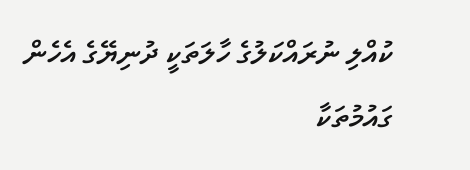ކުއްލި ނުރައްކަލުގެ ހާލަތަކީ ދުނިޔޭގެ އެހެން ގައުމުތަކާ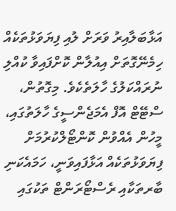އަޅާބަލާއިރު ވަރަށް ލުއި ފިޔަވަޅުތަކެއް ހިމެނޭގޮތަށް އިއުލާން ކޮށްފައިވާ ކުއްލި ނުރައްކަލުގެ ހާލަތެކެވެ. މިގޮތުން، ސްޓޭޓް އޮފް އެމަޖެންސީގެ ހާލަތުގައި، މީހުން އެއްވުން ކޮންޓޯލްކުރުމަށް ފިޔަވަޅުތަކެއް އަޅާފައިވަނީ، ހަމައެކަނި ބާރތަކާއި ރެސްޓޯރަންޓް ތަކުގައި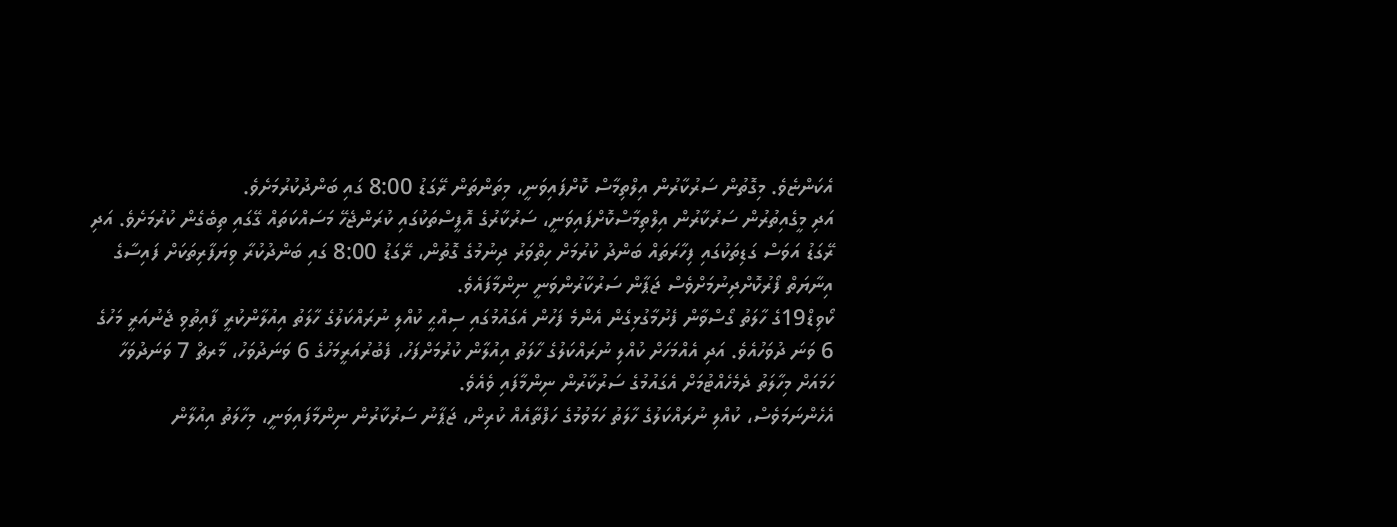އެކަންޏެވެ. މިގޮތުން ސަރުކާރުން އިލްތިމާސް ކޮށްފައިވަނީ، މިތަންތަން ރޭގަޑު 8:00 ގައި ބަންދުކުރުމަށެވެ.
އަދި މީގެއިތުރުން ސަރުކާރުން އިލްތިމާސްކޮށްފައިވަނީ، ސަރުކާރުގެ އޮފީސްތަކުގައި ކުރަންޖެހޭ މަސައްކަތައް ގޭގައި ތިބެގެން ކުރުމަށެވެ. އަދި ރޭގަޑު އަވަސް ގަޑިތަކުގައި ފިހާރަތައް ބަންދު ކުރުމަށް ހިތްވަރު ދިނުމުގެ ގޮތުން، ރޭގަޑު 8:00 ގައި ބަންދުކުރާ ވިޔަފާރިތަކަށް ފައިސާގެ އިނާޔަތް ފޯރުކޮށްދިނުމަށްވެސް ޖަޕާން ސަރުކާރުންވަނީ ނިންމާފައެވެ.
ކޯވިޑް19ގެ ހާލަތު ގޯސްވާން ފެށުމާގުޅިގެން އެންމެ ފަހުން އެގައުމުގައި ސިއްޙީ ކުއްލި ނުރައްކަލުގެ ހާލަތު އިއުލާންކުރީ ފާއިތުވި ޖެނުއަރީ މަހުގެ 6 ވަނަ ދުވަހުއެވެ. އަދި އެއްމަހަށް ކުއްލި ނުރައްކަލުގެ ހާލަތު އިއުލާން ކުރުމަށްފަހު، ފެބުރުއަރީމަހުގެ 6 ވަނަދުވަހު، މާރޗް 7 ވަނަދުވަހާ ހަމައަށް މިހާލަތު ދެމެހެއްޓުމަށް އެގައުމުގެ ސަރުކާރުން ނިންމާފައި ވެއެވެ.
އެހެންނަމަވެސް، ކުއްލި ނުރައްކަލުގެ ހާލަތު ހަމަވުމުގެ ހަފްތާއެއް ކުރިން، ޖަޕާނު ސަރުކާރުން ނިންމާފައިވަނީ، މިހާލަތު އިއުލާން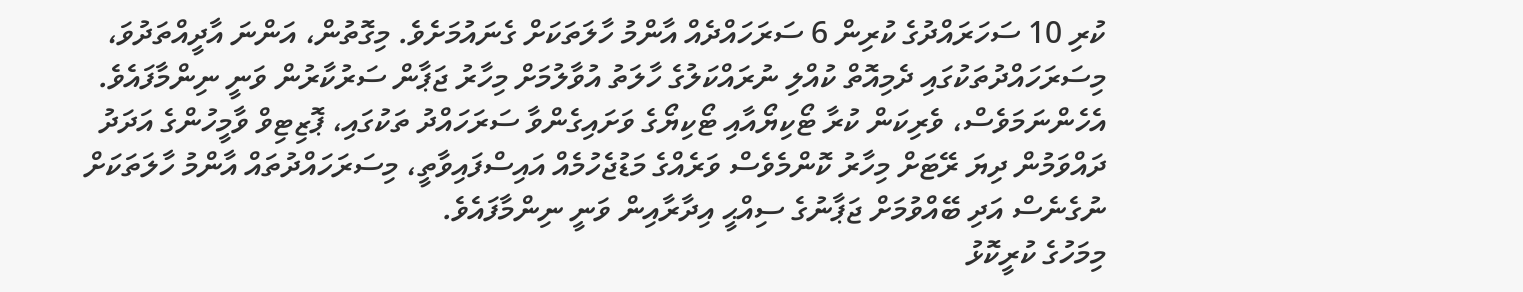ކުރި 10 ސަހަރައްދުގެ ކުރިން 6 ސަރަހައްދެއް އާންމު ހާލަތަކަށް ގެނައުމަށެވެ. މިގޮތުން، އަންނަ އާދީއްތަދުވަ، މިސަރަހައްދުތަކުގައި ދެމިއޮތް ކުއްލި ނުރައްކަލުގެ ހާލަތު އުވާލުމަށް މިހާރު ޖަޕާން ސަރުކާރުން ވަނީ ނިންމާފައެވެ.
އެހެންނަމަވެސް، ވެރިކަން ކުރާ ޓޯކިޔޯއާއި ޓޯކިޔޯގެ ވަށައިގެންވާ ސަރަހައްދު ތަކުގައި، ޕޮޒިޓިވް ވާމީހުންގެ އަދަދު ދައްވަމުން ދިޔަ ރޭޓަށް މިހާރު ކޮންމެވެސް ވަރެއްގެ މަޑުޖެހުމެއް އައިސްފައިވާތީ، މިސަރަހައްދުތައް އާންމު ހާލަތަކަށް ނުގެނެސް އަދި ބޭއްވުމަށް ޖަޕާނުގެ ސިއްޙީ އިދާރާއިން ވަނީ ނިންމާފައެވެ.
މިމަހުގެ ކުރީކޮޅު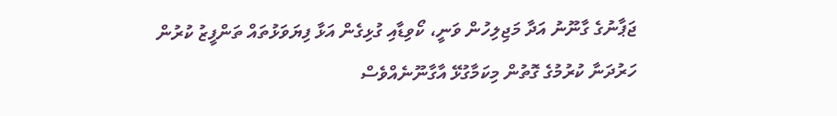ޖަޕާނުގެ ގާނޫނު އަދާ މަޖިލިހުން ވަނީ، ކޯވިޑާއި ގުޅިގެން އަޅާ ފިޔަވަޅުތައް ތަންފީޒު ކުރުން ހަރުދަނާ ކުރުމުގެ ގޮތުން މިކަމާގުޅޭ އާގާނޫނެއްވެސް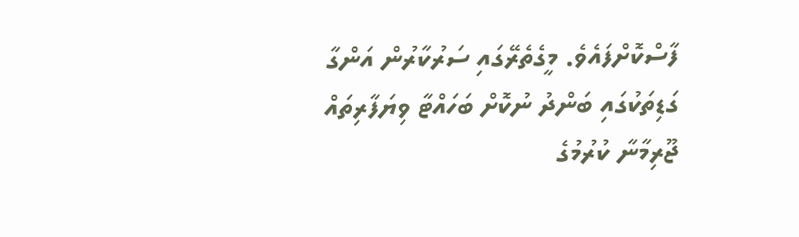ފާސްކޮށްފައެވެ. މީގެތެރޭގައި ސަރުކާރުން އަންގާ ގަޑިތަކުގައި ބަންދު ނުކޮށް ބަހައްޓާ ވިޔަފާރިތައް ޖޫރިމާނާ ކުރުމުގެ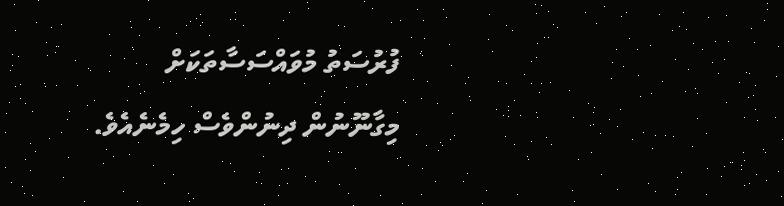ފުރުސަތު މުވައްސަސާތަކަށް މިގާނޫނުން ދިނުންވެސް ހިމެނެއެވެ.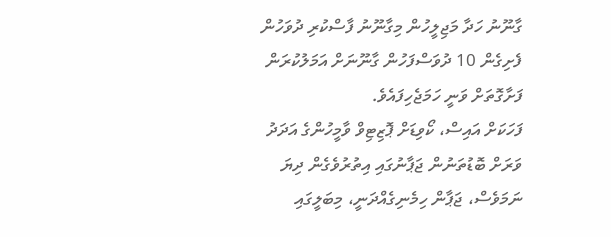ގާނޫނު ހަދާ މަޖިލީހުން މިގާނޫނު ފާސްކުރި ދުވަހުން ފެށިގެން 10 ދުވަސްފަހުން ގާނޫނަށް އަމަލުކުރަން ފަށާގޮތަށް ވަނީ ހަމަޖެހިފައެވެ.
ފަހަކަށް އައިސް، ކޯވިޑަށް ޕޮޒިޓިވް ވާމީހުންގެ އަދަދު ވަރަށް ބޮޑުތަނުން ޖަޕާނުގައި އިތުރުވެގެން ދިޔަ ނަމަވެސް، ޖަޕާން ހިމެނިގެއްދަނީ، މިބަލީގައި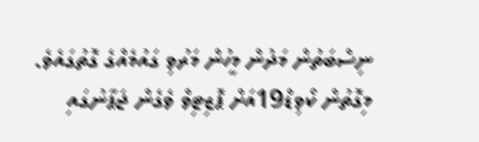ނިސްބަތުން މަދުން މީހުން މަރުވި ގައުމެއްގެ ގޮތުގައެވެ. މިގޮތުން ކޯވިޑް19އަށް ޕޮޒިޓިވް ވެގެން ޖަޕާނުގައި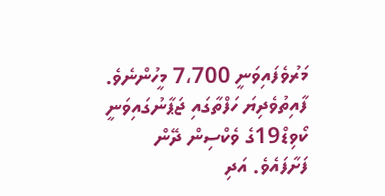މަރުވެފައިވަނީ 7،700 މީހުންނެވެ.
ފާއިތުވެދިޔަ ހަފްތާގައި ޖަޕާނުގައިވަނީ ކޯވިޑް19ގެ ވެކްސިން ދޭން ފަށާފައެވެ. އަދި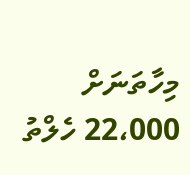މިހާތަނަށް 22،000 ހެލްތު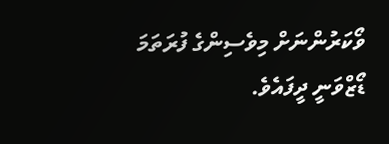ވޯކަރުންނަށް މިވެސިންގެ ފުރަތަމަ ޑޯޒްވަނީ ދީފައެވެ.